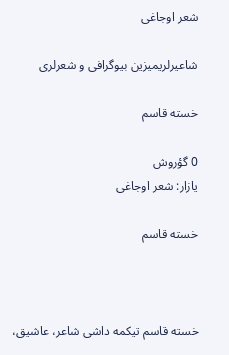شعر اوجاغی

شاعیرلریمیزین بیوگرافی و شعرلری

خسته قاسم

0 گؤروش
یازار: شعر اوجاغی

خسته قاسم



خسته قاسم تیکمه داشی شاعر، عاشیق،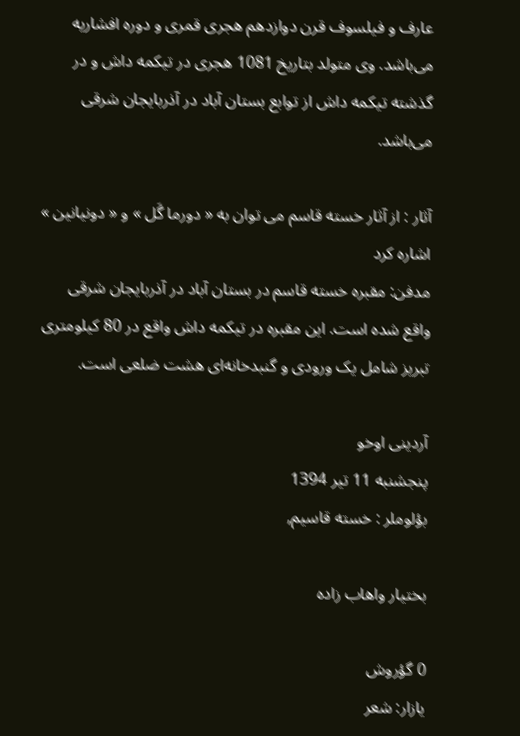عارف و فیلسوف قرن دوازدهم هجری قمری و دوره افشاریه می‌باشد. وی متولد بتاریخ 1081 هجری در تیکمه داش و در گذشته تیکمه داش از توابع بستان آباد در آذربایجان شرقی می‌باشد.

آثار : از آثار خسته قاسم می توان به « دورما گَل » و « دونیانین » اشاره کرد
مدفن: مقبره خسته قاسم در بستان آباد در آذربایجان شرقی واقع شده است. این مقبره در تیکمه داش واقع در 80 کیلومتری تبریز شامل یک ورودی و گنبدخانه‌ای هشت ضلعی است.

آردینی اوخو
پنجشنبه 11 تیر 1394
بؤلوملر : خسته قاسیم,

بختیار واهاب زاده

0 گؤروش
یازار: شعر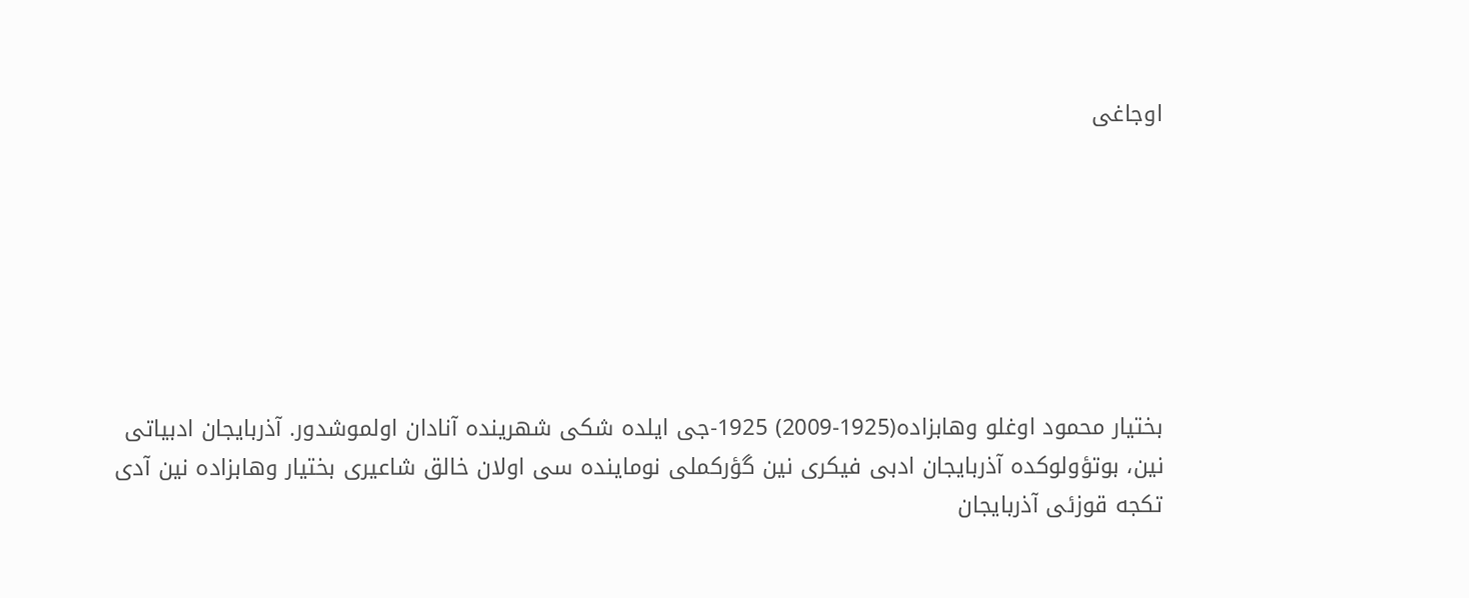اوجاغی







بختیار محمود اوغلو وهابزاده(1925-2009) 1925-جی ایلده شکی شهرینده آنادان اولموشدور. آذربایجان ادبیاتی نین، بوتؤولوکده آذربایجان ادبی فیکری نین گؤرکملی نوماینده سی اولان خالق شاعیری بختیار وهابزاده نین آدی تکجه قوزئی آذربایجان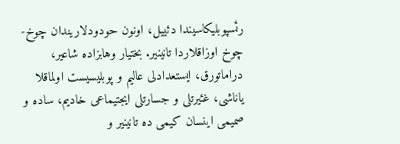رئسپوبلیکاسیندا دئییل، اونون حودودلاریندان چوخ-چوخ اوزاقلاردا تانینیر. بختیار وهابزاده شاعیر، دراماتورق، ایستعدادلی عالیم و پوبلیسیست اولماقلا یاناشی، غئیرتلی و جسارتلی ایجتیماعی خادیم، ساده و صمیمی اینسان کیمی ده تانینیر و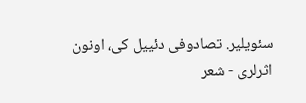سئویلیر. تصادوفی دئییل کی، اونون اثرلری - شعر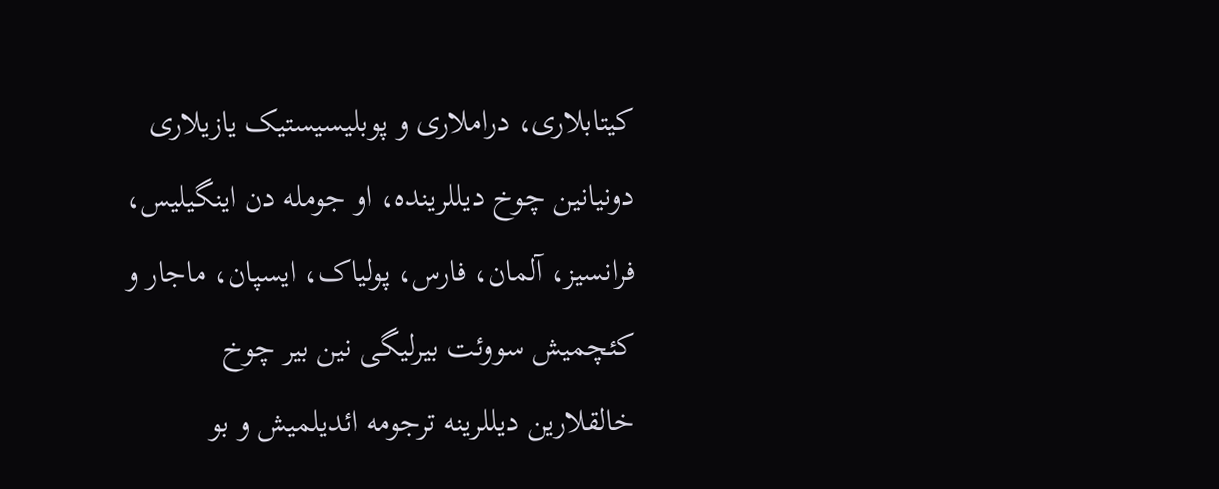کیتابلاری، دراملاری و پوبلیسیستیک یازیلاری دونیانین چوخ دیللرینده، او جومله دن اینگیلیس، فرانسیز، آلمان، فارس، پولیاک، ایسپان، ماجار و کئچمیش سووئت بیرلیگی نین بیر چوخ خالقلارین دیللرینه ترجومه ائدیلمیش و بو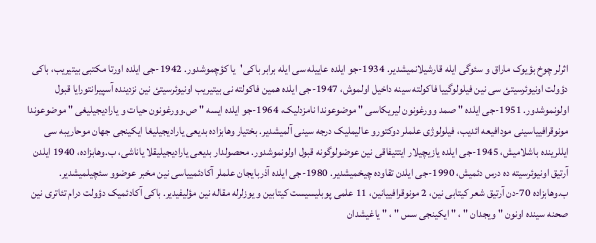اثرلر چوخ بؤیوک ماراق و سئوگی ایله قارشیلانمیشدیر. 1934-جو ایلده عاییله سی ایله برابر باکی'یا کؤچموشدور. 1942-جی ایلده اورتا مکتبی بیتیریب، باکی دؤولت اونیوئرسیتئ سی نین فیلولوگییا فاکولته سینه داخیل اولموش، 1947-جی ایلده همین فاکولته نی بیتیریب اونیوئرسیتئ نین نزدینده آسپیرانتورایا قبول اولونموشدور. 1951-جی ایلده " صمد وورغونون لیریکاسی " موضوعوندا نامزدلیک، 1964-جو ایلده ایسه " ص.وورغونون حیات و یارادیجیلیغی " موضوعوندا مونوقرافییاسینی مودافیعه ائدیب، فیلولوژی علملر دوکتورو عالیملیک درجه سینی آلمیشدیر. بختیار وهابزاده بدیعی یارادیجیلیغا ایکینجی جهان موحاریبه سی ایللرینده باشلامیش، 1945-جی ایلده یازیچیلار ایتتیفاقی نین عوضولوگونه قبول اولونموشدور. محصولدار بدیعی یارادیجیلیقلا یاناشی، ب.وهابزاده، 1940 ایلدن آرتیق اونیوئرسیته ده درس دئمیش، 1990-جی ایلدن تقاوده چیخمیشدیر. 1980-جی ایلده آذربایجان علملر آکادئمییاسی نین مخبر عوضوو سئچیلمیشدیر. ب.وهابزاده 70-دن آرتیق شعر کیتابی نین، 2 مونوقرافییانین، 11 علمی پوبلیسیست کیتابین و یوزلرله مقاله نین مؤلیفیدیر. باکی آکادئمیک دؤولت درام تئاتری نین صحنه سینده اونون " ویجدان " ، " ایکینجی سس " ، " یاغیشدان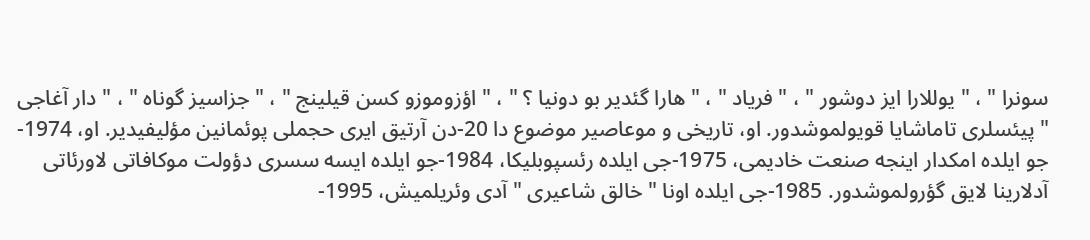سونرا " ، " یوللارا ایز دوشور " ، " فریاد " ، " هارا گئدیر بو دونیا ؟ " ، " اؤزوموزو کسن قیلینج " ، " جزاسیز گوناه " ، " دار آغاجی " پیئسلری تاماشایا قویولموشدور. او، تاریخی و موعاصیر موضوع دا 20-دن آرتیق ایری حجملی پوئمانین مؤلیفیدیر. او، 1974-جو ایلده امکدار اینجه صنعت خادیمی، 1975-جی ایلده رئسپوبلیکا، 1984-جو ایلده ایسه سسری دؤولت موکافاتی لاورئاتی آدلارینا لایق گؤرولموشدور. 1985-جی ایلده اونا " خالق شاعیری " آدی وئریلمیش، 1995-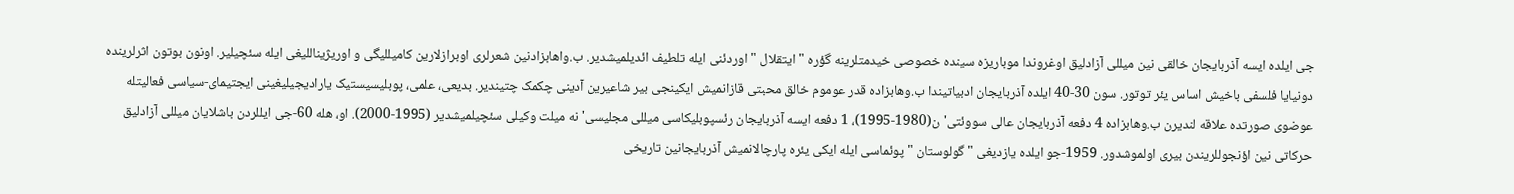جی ایلده ایسه آذربایجان خالقی نین میللی آزادلیق اوغروندا موباریزه سینده خصوصی خیدمتلرینه گؤره " ایتقلال " اوردئنی ایله تلطیف ائدیلمیشدیر. ب.واهابزادنین شعرلری اوبرازلارین کامیللیگی و اوریژیناللیغی ایله سئچیلیر. اونون بوتون اثرلرینده دونیایا فلسفی باخیش اساس یئر توتور. سون 30-40 ایلده آذربایجان ادبیاتیندا ب.وهابزاده قدر عوموم خالق محبتی قازانمیش ایکینجی بیر شاعیرین آدینی چکمک چتیندیر. بدیعی، علمی، پوبلیسیستیک یارادیجیلیغینی ایجتیمای-سیاسی فعالیتله عوضوی صورتده علاقه لندیرن ب.وهابزاده 4 دفعه آذربایجان عالی سووئتی'ن(1980-1995)، 1 دفعه ایسه آذربایجان رئسپوبلیکاسی میللی مجلیسی'نه میلت وکیلی سئچیلمیشدیر (1995-2000). او، هله 60-جی ایللردن باشلایان میللی آزادلیق حرکاتی نین اؤنجوللریندن بیری اولموشدور. 1959-جو ایلده یازدیغی " گولوستان " پوئماسی ایله ایکی یئره پارچالانمیش آذربایجانین تاریخی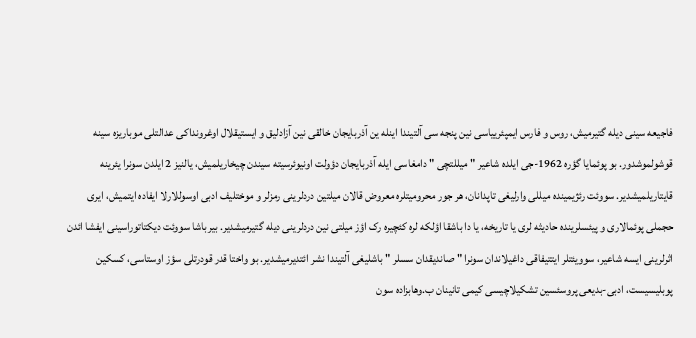فاجیعه سینی دیله گتیرمیش، روس و فارس ایمپئرییاسی نین پنجه سی آلتیندا اینله ین آذربایجان خالقی نین آزادلیق و ایستیقلال اوغرونداکی عدالتلی موباریزه سینه قوشولموشدور. بو پوئمایا گؤره 1962-جی ایلده شاعیر " میللتچی " دامغاسی ایله آذربایجان دؤولت اونیوئرسیته سیندن چیخاریلمیش، یالنیز 2 ایلدن سونرا یئرینه قایتاریلمیشدیر. سووئت رئژیمینده میللی وارلیغی تاپدانان، هر جور محرومیتلره معروض قالان میلتین دردلرینی رمزلر و موختلیف ادبی اوسوللارلا ایفاده ایتمیش، ایری حجملی پوئمالاری و پیئسلرینده حادیثه لری یا تاریخه، یا دا باشقا اؤلکه لره کئچیره رک اؤز میلتی نین دردلرینی دیله گتیرمیشدیر. بیرباشا سووئت دیکتاتوراسینی ایفشا ائدن اثرلرینی ایسه شاعیر، سوویئتلر ایتتیفاقی داغیلاندان سونرا " صاندیقدان سسلر " باشلیغی آلتیندا نشر ائتدیرمیشدیر. بو واختا قدر قودرتلی سؤز اوستاسی، کسکین پوبلیسیست، ادبی-بدیعی پروسئسین تشکیلاچیسی کیمی تانینان ب.وهابزاده سون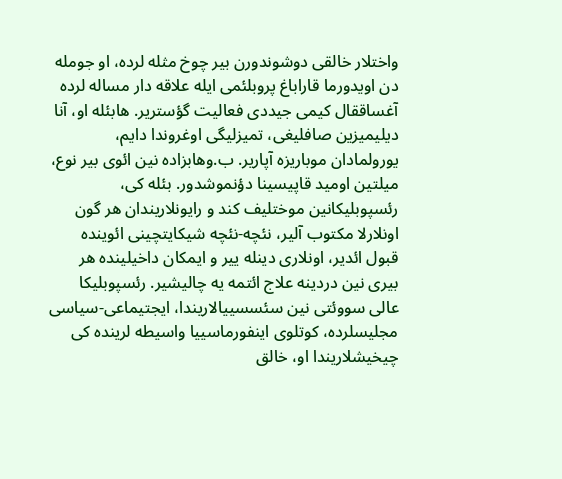واختلار خالقی دوشوندورن بیر چوخ مثله لرده، او جومله دن اویدورما قاراباغ پروبلئمی ایله علاقه دار مساله لرده آغساققال کیمی جیددی فعالیت گؤستریر. هابئله او، آنا دیلیمیزین صافلیغی، تمیزلیگی اوغروندا دایم، یورولمادان موباریزه آپاریر. ب.وهابزاده نین ائوی بیر نوع، میلتین اومید قاپیسینا دؤنموشدور. بئله کی، رئسپوبلیکانین موختلیف کند و رایونلاریندان هر گون اونلارلا مکتوب آلیر، نئچه-نئچه شیکایتچینی ائوینده قبول ائدیر، اونلاری دینله ییر و ایمکان داخیلینده هر بیری نین دردینه علاج ائتمه یه چالیشیر. رئسپوبلیکا عالی سووئتی نین سئسسییالاریندا، ایجتیماعی-سیاسی مجلیسلرده، کوتلوی اینفورماسییا واسیطه لرینده کی چیخیشلاریندا او، خالق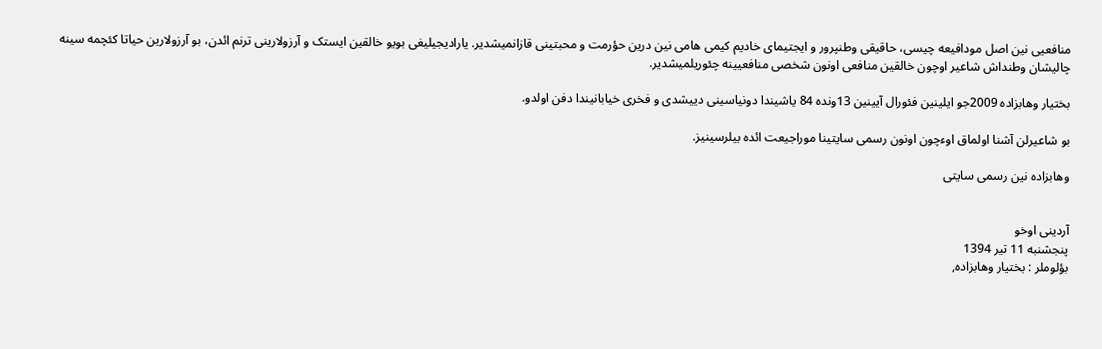منافعیی نین اصل مودافیعه چیسی، حاقیقی وطنپرور و ایجتیمای خادیم کیمی هامی نین درین حؤرمت و محبتینی قازانمیشدیر. یارادیجیلیغی بویو خالقین ایستک و آرزولارینی ترنم ائدن، بو آرزولارین حیاتا کئچمه سینه چالیشان وطنداش شاعیر اوچون خالقین منافعی اونون شخصی منافعیینه چئوریلمیشدیر.

بختیار وهابزاده 2009جو ایلینین فئورال آیینین 13ونده 84 یاشیندا دونیاسینی دییشدی و فخری خیابانیندا دفن اولدو.

بو شاعیرلن آشنا اولماق اوءچون اونون رسمی سایتینا موراجیعت ائده بیلرسینیز.

وهابزاده نین رسمی سایتی


آردینی اوخو
پنجشنبه 11 تیر 1394
بؤلوملر : بختیار وهابزاده,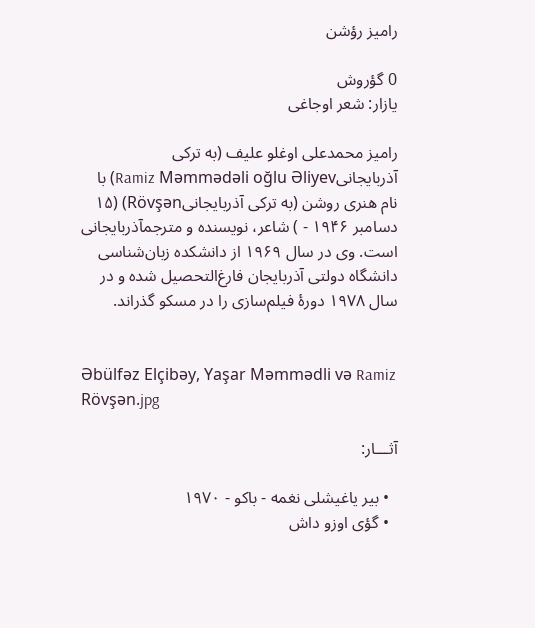رامیز رؤشن

0 گؤروش
یازار: شعر اوجاغی

رامیز محمدعلی اوغلو علیف (به ترکی آذربایجانیRamiz Məmmədəli oğlu Əliyev) با نام هنری روشن (به ترکی آذربایجانیRövşən) (۱۵ دسامبر ۱۹۴۶ - ) شاعر، نویسنده و مترجمآذربایجانی است. وی در سال ۱۹۶۹ از دانشکده زبان‌شناسی دانشگاه دولتی آذربایجان فارغ‌التحصیل شده و در سال ۱۹۷۸ دورهٔ فیلم‌سازی را در مسکو گذراند.


Əbülfəz Elçibəy, Yaşar Məmmədli və Ramiz Rövşən.jpg

آثـــار:

  • بیر یاغیشلی نغمه - باکو - ۱۹۷۰
  • گؤی اوزو داش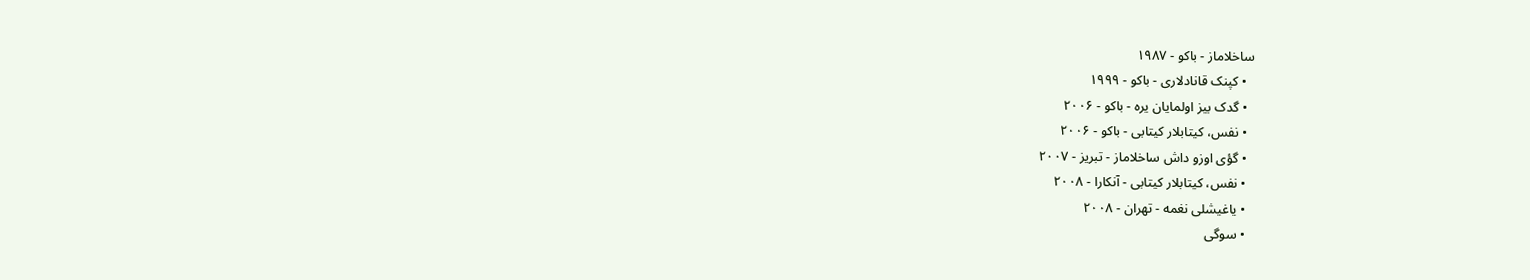ساخلاماز - باکو - ۱۹۸۷
  • کپنک قانادلاری - باکو - ۱۹۹۹
  • گدک بیز اولمایان یره - باکو - ۲۰۰۶
  • نفس، کیتابلار کیتابی - باکو - ۲۰۰۶
  • گؤی اوزو داش ساخلاماز - تبریز - ۲۰۰۷
  • نفس، کیتابلار کیتابی - آنکارا - ۲۰۰۸
  • یاغیشلی نغمه - تهران - ۲۰۰۸
  • سوگی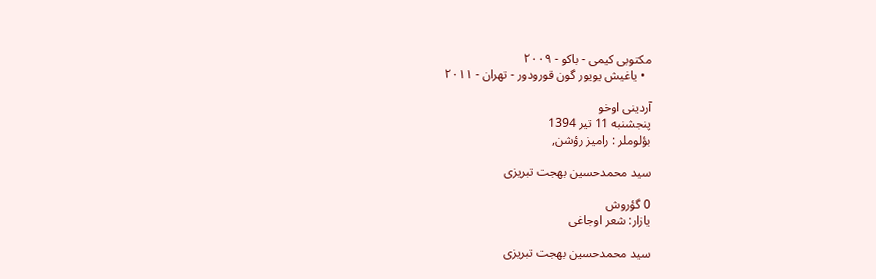مکتوبی کیمی - باکو - ۲۰۰۹
  • یاغیش یویور گون قورودور - تهران - ۲۰۱۱

آردینی اوخو
پنجشنبه 11 تیر 1394
بؤلوملر : رامیز رؤشن,

سید محمدحسین بهجت تبریزی

0 گؤروش
یازار: شعر اوجاغی

سید محمدحسین بهجت تبریزی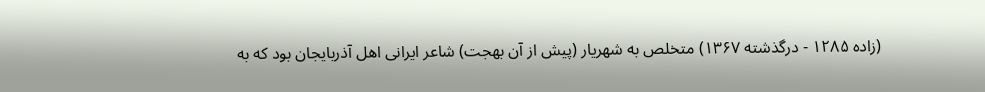(زاده ۱۲۸۵ - درگذشته ۱۳۶۷) متخلص به شهریار (پیش از آن بهجت) شاعر ایرانی اهل آذربایجان بود که به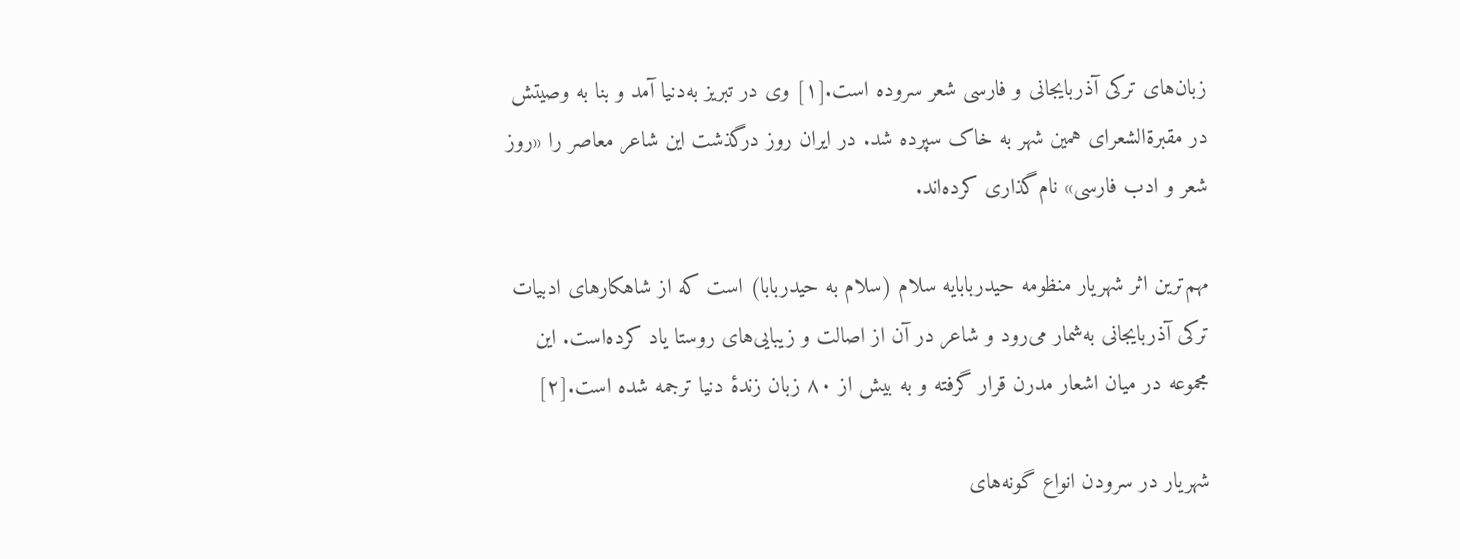زبان‌های ترکی آذربایجانی و فارسی شعر سروده است.[۱] وی در تبریز به‌دنیا آمد و بنا به وصیتش در مقبرةالشعرای همین شهر به خاک سپرده شد. در ایران روز درگذشت این شاعر معاصر را «روز شعر و ادب فارسی» نام‌گذاری کرده‌اند.

مهم‌ترین اثر شهریار منظومه حیدربابایه سلام (سلام به حیدربابا) است که از شاهکارهای ادبیات ترکی آذربایجانی به‌شمار می‌رود و شاعر در آن از اصالت و زیبایی‌های روستا یاد کرده‌است. این مجموعه در میان اشعار مدرن قرار گرفته و به بیش از ۸۰ زبان زندهٔ دنیا ترجمه شده است.[۲]

شهریار در سرودن انواع گونه‌های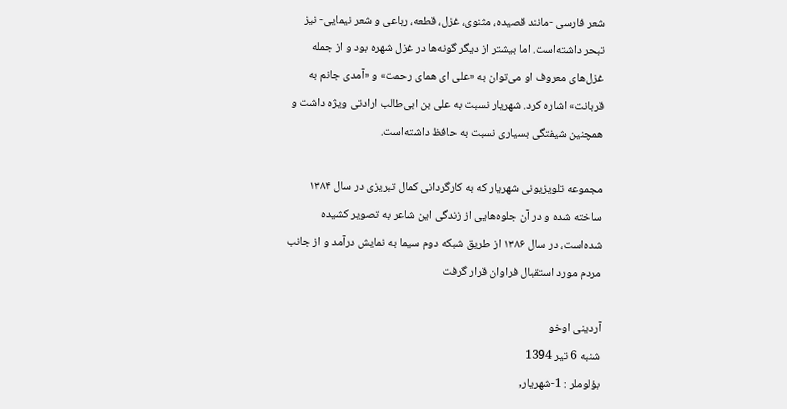شعر فارسی -مانند قصیده، مثنوی، غزل، قطعه، رباعی و شعر نیمایی- نیز تبحر داشته‌است. اما بیشتر از دیگر گونه‌ها در غزل شهره بود و از جمله غزل‌های معروف او می‌توان به «علی ای همای رحمت» و «آمدی جانم به قربانت» اشاره کرد. شهریار نسبت به علی بن ابی‌طالب ارادتی ویژه داشت و همچنین شیفتگی بسیاری نسبت به حافظ داشته‌است.

مجموعه تلویزیونی شهریار که به کارگردانی کمال تبریزی در سال ۱۳۸۴ ساخته شده و در آن جلوه‌هایی از زندگی این شاعر به تصویر کشیده شده‌است، در سال ۱۳۸۶ از طریق شبکه دوم سیما به نمایش درآمد و از جانب مردم مورد استقبال فراوان قرار گرفت

آردینی اوخو
شنبه 6 تیر 1394
بؤلوملر : 1-شهریار,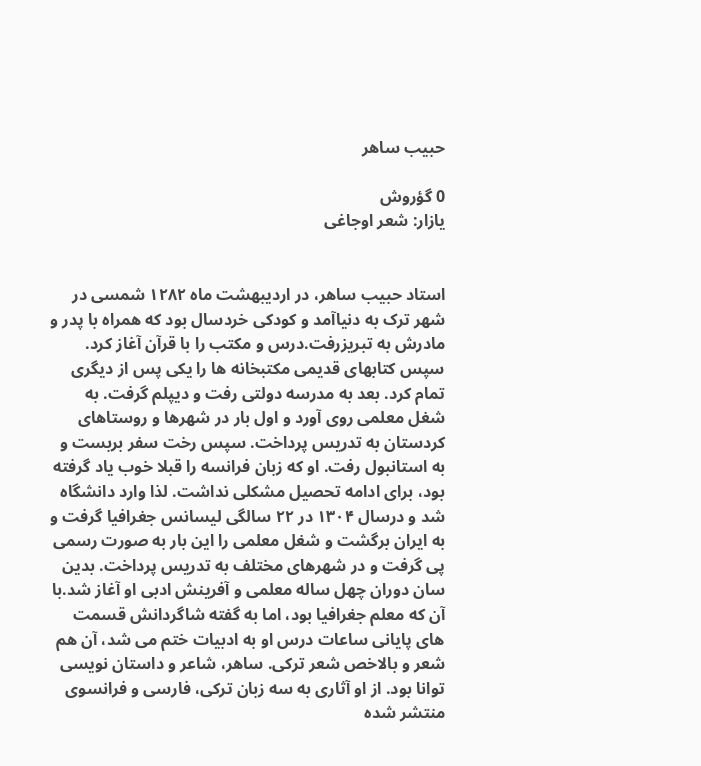حبیب ساهر

0 گؤروش
یازار: شعر اوجاغی


استاد حبیب ساهر، در اردیبهشت ماه ۱۲۸۲ شمسی در شهر ترک به دنیاآمد و کودکی خردسال بود که همراه با پدر و مادرش به تبریزرفت.درس و مکتب را با قرآن آغاز کرد. سپس کتابهای قدیمی مکتبخانه ها را یکی پس از دیگری تمام کرد. بعد به مدرسه دولتی رفت و دیپلم گرفت. به شغل معلمی روی آورد و اول بار در شهرها و روستاهای کردستان به تدریس پرداخت. سپس رخت سفر بربست و به استانبول رفت. او که زبان فرانسه را قبلا خوب یاد گرفته بود، برای ادامه تحصیل مشکلی نداشت. لذا وارد دانشگاه شد و درسال ۱۳۰۴ در ۲۲ سالگی لیسانس جغرافیا گرفت و به ایران برگشت و شغل معلمی را این بار به صورت رسمی پی گرفت و در شهرهای مختلف به تدریس پرداخت. بدین سان دوران چهل ساله معلمی و آفرینش ادبی او آغاز شد.با آن که معلم جغرافیا بود، اما به گفته شاگردانش قسمت های پایانی ساعات درس او به ادبیات ختم می شد، آن هم شعر و بالاخص شعر ترکی. ساهر، شاعر و داستان نویسی توانا بود. از او آثاری به سه زبان ترکی، فارسی و فرانسوی منتشر شده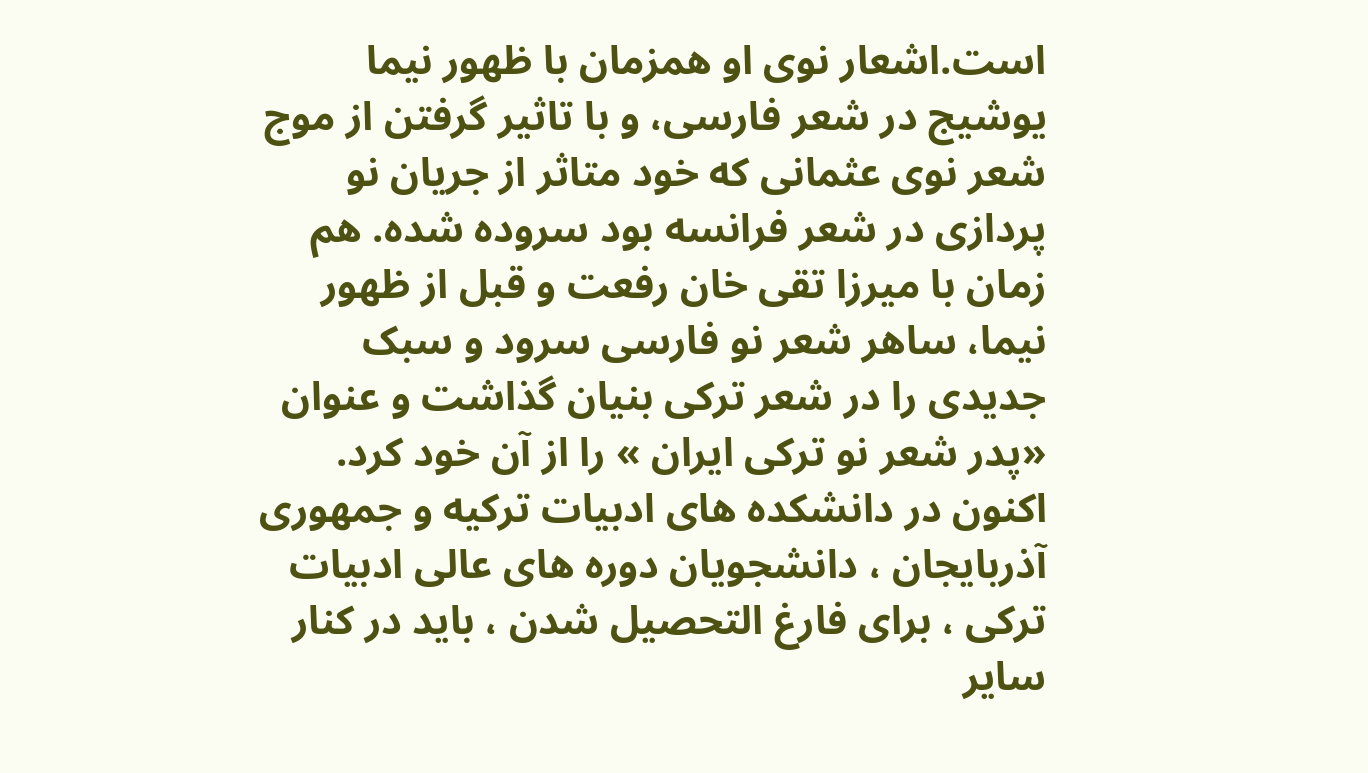است.اشعار نوی او همزمان با ظهور نیما یوشیج در شعر فارسی، و با تاثیر گرفتن از موج شعر نوی عثمانی که خود متاثر از جریان نو پردازی در شعر فرانسه بود سروده شده. هم زمان با میرزا تقی خان رفعت و قبل از ظهور نیما، ساهر شعر نو فارسی سرود و سبک جدیدی را در شعر ترکی بنیان گذاشت و عنوان «پدر شعر نو ترکی ایران » را از آن خود کرد. اکنون در دانشکده های ادبیات ترکیه و جمهوری آذربایجان ، دانشجویان دوره های عالی ادبیات ترکی ، برای فارغ التحصیل شدن ، باید در کنار سایر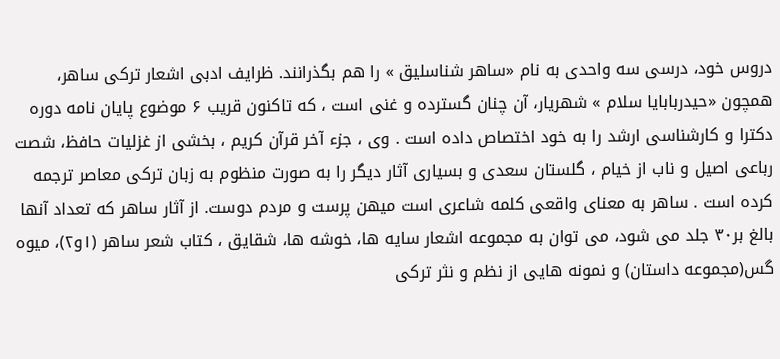دروس خود، درسی سه واحدی به نام «ساهر شناسلیق » را هم بگذرانند. ظرایف ادبی اشعار ترکی ساهر، همچون «حیدربابایا سلام » شهریار، آن چنان گسترده و غنی است ، که تاکنون قریب ۶ موضوع پایان نامه دوره دکترا و کارشناسی ارشد را به خود اختصاص داده است . وی ، جزء آخر قرآن کریم ، بخشی از غزلیات حافظ، شصت رباعی اصیل و ناب از خیام ، گلستان سعدی و بسیاری آثار دیگر را به صورت منظوم به زبان ترکی معاصر ترجمه کرده است . ساهر به معنای واقعی کلمه شاعری است میهن پرست و مردم دوست. از آثار ساهر که تعداد آنها بالغ بر۳۰ جلد می شود، می توان به مجموعه اشعار سایه ها، خوشه ها، شقایق ، کتاب شعر ساهر (۱و۲)، میوه گس(مجموعه داستان) و نمونه هایی از نظم و نثر ترکی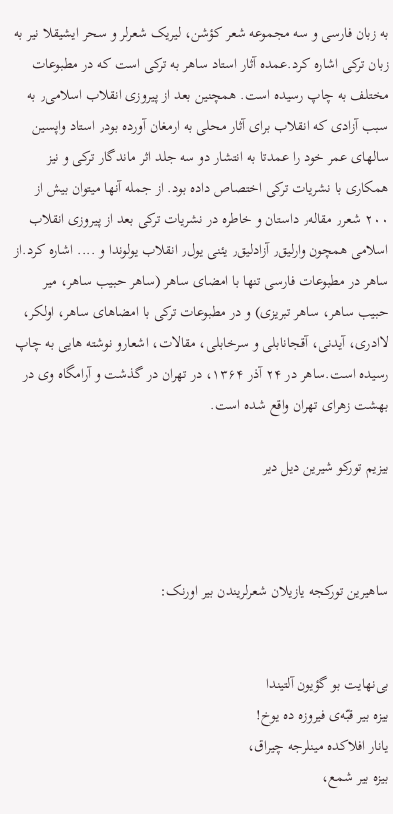به زبان فارسی و سه مجموعه شعر کؤشن، لیریک شعرلر و سحر ایشیقلا نیر به زبان ترکی اشاره کرد.عمده آثار استاد ساهر به ترکى است که در مطبوعات مختلف به چاپ رسیده است. همچنین بعد از پیروزى انقلاب اسلامى٫ به سبب آزادى که انقلاب براى آثار محلى به ارمغان آورده بود٫ استاد واپسین سالهاى عمر خود را عمدتا به انتشار دو سه جلد اثر ماندگار ترکى و نیز همکارى با نشریات ترکى اختصاص داده بود. از جمله آنها میتوان بیش از ٢٠٠ شعر٫ مقاله٫ داستان و خاطره در نشریات ترکى بعد از پیروزى انقلاب اسلامى همچون وارلیق٫ آزادلیق٫ یئنى یول٫ انقلاب یولوندا و .... اشاره کرد.از ساهر در مطبوعات فارسی تنها با امضای ساهر (ساهر حبیب ساهر، میر حبیب ساهر، ساهر تبریزی) و در مطبوعات ترکی با امضاهای ساهر، اولکر، لاادری، آیدنی، آقجانابلی و سرخابلی، مقالات، اشعارو نوشته هایی به چاپ رسیده است.ساهر در ۲۴ آذر ۱۳۶۴، در تهران در گذشت و آرامگاه وی در بهشت زهرای تهران واقع شده است.

بیزیم تورکو شیرین دیل دیر



ساهیرین تورکجه یازیلان شعرلریندن بیر اورنک:


بی‌نهایت بو گؤیون آلتیندا
بیزه بیر قبّه‌ی فیروزه ده یوخ!
یانار افلاکده مینلرجه چیراق،
بیزه بیر شمع،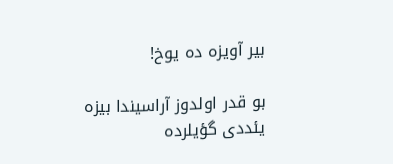بیر آویزه ده یوخ!

بو قدر اولدوز آراسیندا بیزه
یئددی گؤیلرده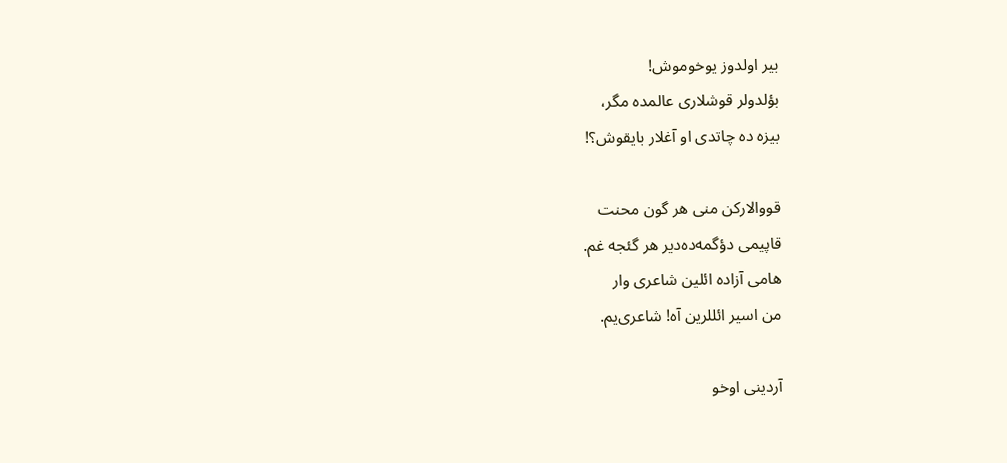بیر اولدوز یوخوموش!
بؤلدولر قوشلاری عالمده مگر،
بیزه ده چاتدی او آغلار بایقوش؟!

قووالارکن منی هر گون محنت
قاپیمی دؤگمه‌ده‌دیر هر گئجه غم.
هامی آزاده ائلین شاعری وار
من اسیر ائللرین آه! شاعری‌یم.

آردینی اوخو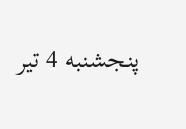پنجشنبه 4 تیر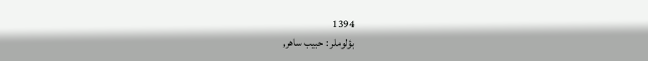1394
بؤلوملر : حبیب ساهر,